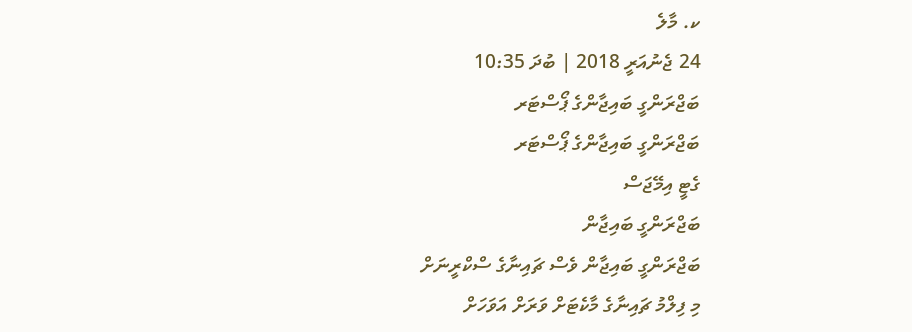ކ. މާލެ
24 ޖެނުއަރީ 2018 | ބުދަ 10:35
ބަޖްރަންގީ ބައިޖާންގެ ޕޯސްޓަރ
ބަޖްރަންގީ ބައިޖާންގެ ޕޯސްޓަރ
ގެޓީ އިމޭޖަސް
ބަޖްރަންގީ ބައިޖާން
ބަޖްރަންގީ ބައިޖާން ވެސް ޗައިނާގެ ސްކްރީނަށް
މި ފިލްމު ޗައިނާގެ މާކެޓަށް ވަރަށް އަވަހަށް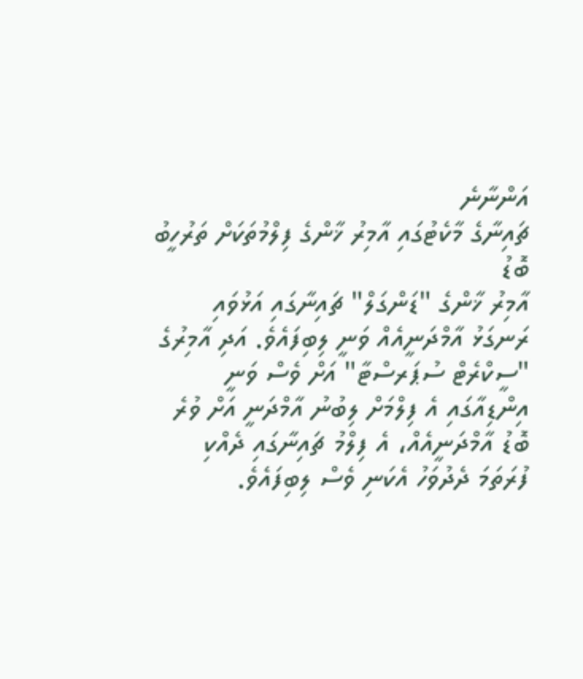އަންނާނެ
ޗައިނާގެ މާކެޓުގައި އާމިރު ޚާންގެ ފިލްމުތަކަށް ތަރުހީބު ބޮޑު
އާމިރު ޚާންގެ "ޑަންގަލް" ޗައިނާގައި އަޅުވައި ރަނގަޅު އާމްދަނީއެއް ވަނީ ލިބިފައެވެ. އަދި އާމިރުގެ "ސީކްރެޓް ސުޕަރސްޓާ" އަށް ވެސް ވަނީ އިންޑިއާގައި އެ ފިލްމަށް ލިބުނު އާމްދަނީ އަށް ވުރެ ބޮޑު އާމްދަނީއެއް، އެ ފިލްމު ޗައިނާގައި ދެއްކި ފުރަތަމަ ދެދުވަހު އެކަނި ވެސް ލިބިފައެވެ.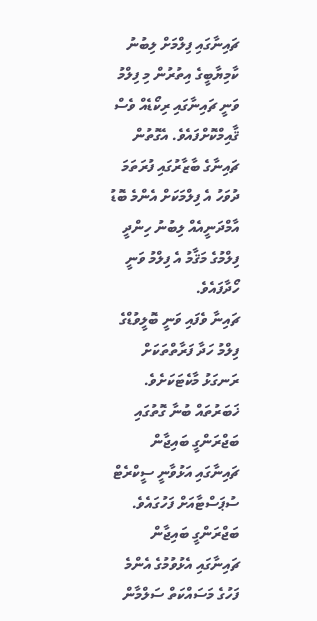ޗައިނާގައި ފިލްމަށް ލިބުނު ކާމިޔާބީގެ އިތުރުން މި ފިލްމު ވަނީ ޗައިނާގައި ރިކޯޑެއް ވެސް ޤާއިމްކޮށްފައެވެ. އެގޮތުން ޗައިނާގެ ބާޒާރުގައި ފުރަތަމަ ދުވަހު އެ ފިލްމަކަށް އެންމެ ބޮޑު އާމްދަނީއެއް ލިބުނު ހިންދީ ފިލްމުގެ މަޤާމު އެ ފިލްމު ވަނީ ހޯދާފައެވެ.
ޗައިނާ ވެފައި ވަނީ ބޮލީވުޑްގެ ފިލްމު ހަދާ ފަރާތްތަކަށް ރަނގަޅު މާކެޓަކަށެވެ. ޚަބަރުތައް ބުނާ ގޮތުގައި ބަޖްރަންގީ ބައިޖާން ޗައިނާގައި އަޅުވާނީ ސީކްރެޓް ސުޕަސްޓާއަށް ފަހުގައެވެ.
ބަޖްރަންގީ ބައިޖާން ޗައިނާގައި އެޅުވުމުގެ އެންމެ ފަހުގެ މަސައްކަތް ސަލްމާން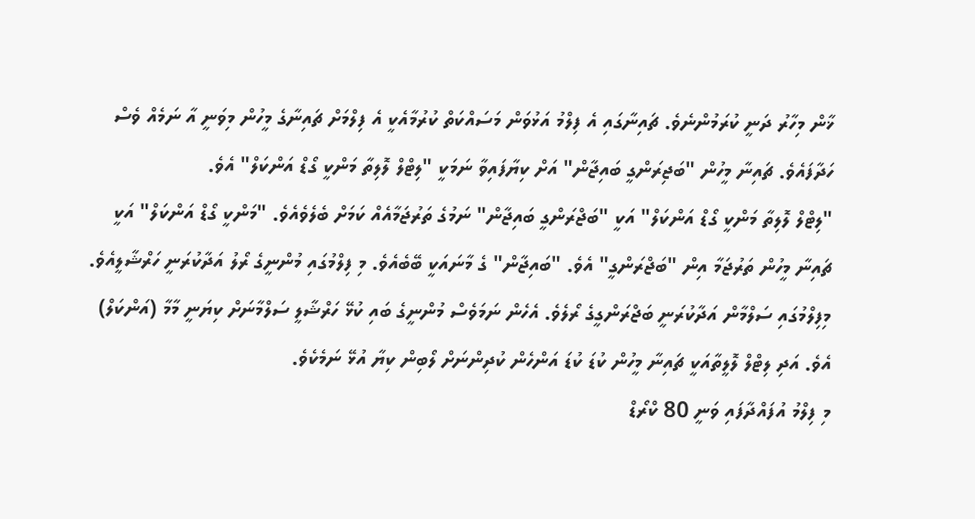ޚާން މިހާރު ދަނީ ކުރަމުންނެވެ. ޗައިނާގައި އެ ފިލްމު އަޅުވަން މަސައްކަތް ކުރުމާއެކީ އެ ފިލްމަށް ޗައިނާގެ މީހުން މިވަނީ އާ ނަމެއް ވެސް ހަދާފައެވެ. ޗައިނާ މީހުން "ބަޖިރަންގީ ބައިޖާން" އަށް ކިޔާފައިވާ ނަމަކީ "ލިޓްލް ލޮލިތާ މަންކީ ގޯޑް އަންކަލް" އެވެ.
"ލިޓްލް ލޮލިތާ މަންކީ ގޯޑް އަންކަލް" އަކީ "ބަޖްރަންގީ ބައިޖާން" ނަމުގެ ތަރުޖަމާއެއް ކަމަށް ބެލެވެއެވެ. "މަންކީ ގޯޑް އަންކަލް" އަކީ ޗައިނާ މީހުން ތަރުޖަމާ އިން "ބަޖްރަންގީ" އެވެ. "ބައިޖާން" ގެ މާނައަކީ ބޭބެއެވެ. މި ފިލްމުގައި މުންނީގެ ރޯލު އަދާކުރަނީ ހަރްޝާލީއެވެ. މިފިލްމުގައި ސަލްމާން އަދާކުރަނީ ބަޖްރަންގީގެ ރޯލެވެ. އެހެން ނަމަވެސް މުންނީގެ ބައި ކުޅޭ ހަރްޝާލީ ސަލްމާނަށް ކިޔަނީ މާމާ (އަންކަލް) އެވެ. އަދި ލިޓްލް ލޮލީތާއަކީ ޗައިނާ މީހުން ކުޑަ ކުޑަ އަންހެން ކުދިންނަށް ލޯބިން ކިޔާ އުޅޭ ނަމެކެވެ.
މި ފިލްމު އުފައްދާފައި ވަނީ 80 ކްރޯޑް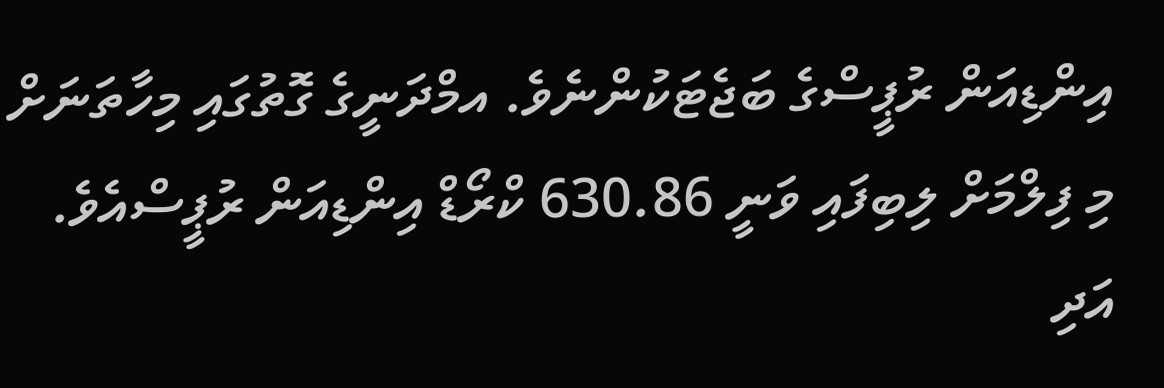އިންޑިއަން ރުޕީސްގެ ބަޖެޓަކުންނެވެ. އމްދަނީގެ ގޮތުގައި މިހާތަނަށް މި ފިލްމަށް ލިބިފައި ވަނީ 630.86 ކްރޯޑް އިންޑިއަން ރުޕީސްއެވެ. އަދި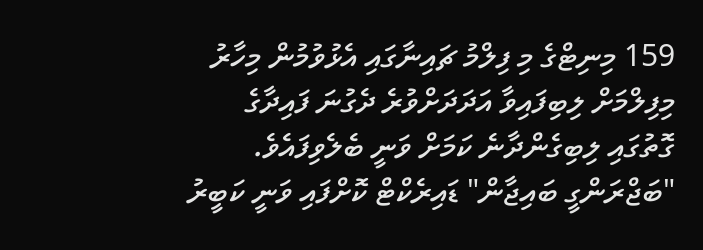159 މިނިޓްގެ މި ފިލްމު ޗައިނާގައި އެޅުވުމުން މިހާރު މިފިލްމަށް ލިބިފައިވާ އަދަދަށްވުރެ ދެގުނަ ފައިދާގެ ގޮތުގައި ލިބިގެންދާނެ ކަމަށް ވަނީ ބެލެވިފައެވެ.
"ބަޖްރަންގީ ބައިޖާން" ޑައިރެކްޓް ކޮށްފައި ވަނީ ކަބީރު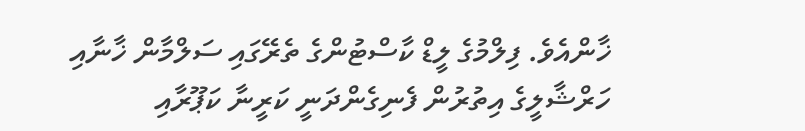ޚާންއެވެ. ފިލްމުގެ ލީޑް ކާސްޓުންގެ ތެރޭގައި ސަލްމާން ޚާނާއި ހަރްޝާލީގެ އިތުރުން ފެނިގެންދަނީ ކަރީނާ ކަޕޫރާއި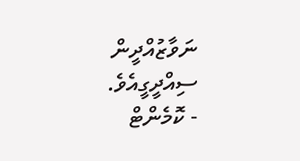ނަވާޒުއްދީން ސިއްދީގީއެވެ.
- ކޮމެންޓް